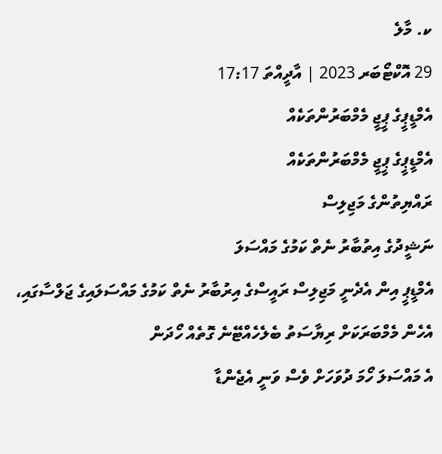ކ. މާލެ
29 އޮކްޓޯބަރ 2023 | އާދީއްތަ 17:17
އެމްޑީޕީގެ ޕީޖީ މެމްބަރުންތަކެއް
އެމްޑީޕީގެ ޕީޖީ މެމްބަރުންތަކެއް
ރައްޔިތުންގެ މަޖިލިސް
ނަޝީދުގެ އިތުބާރު ނެތް ކަމުގެ މައްސަލަ
އެމްޑީޕީ އިން އެދެނީ މަޖިލިސް ރައީސްގެ އިރުބާރު ނެތް ކަމުގެ މައްސަލައިގެ ޖަލްސާގައި، އެހެން މެމްބަރަކަށް ރިޔާސަތު ބެލެހެއްޓޭނެ ގޮތެއް ހޯދަން
އެ މައްސަލަ ހޯމަ ދުވަހަށް ވެސް ވަނީ އެޖެންޑާ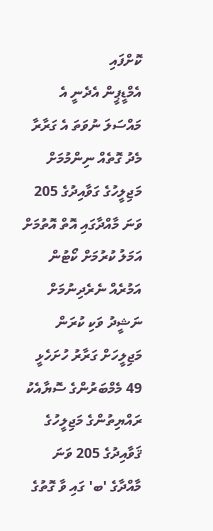ކޮށްފައި
އެމްޑީޕީން އެދެނީ އެ މައްސަލަ ނުވަތަ އެ ގަރާރާ މެދު ގޮތެއް ނިންމުމަށް މަޖިލީހުގެ ގަވާއިދުގެ 205 ވަނަ މާއްދާގައި އޮތް އޮތުމަށް އަމަލު ކުރުމަށް ކޯޓުން އަމުރެއް ނެރެދިނުމަށް
ނަޝީދު ވަކި ކުރަން މަޖިލީހަށް ގަރާރު ހުށަހެޅީ 49 މެމްބަރުންގެ ސޮޔާއެކު
ރައްޔިތުންގެ މަޖިލީހުގެ ޤަވާއިދުގެ 205 ވަނަ މާއްދާގެ 'ބ' ގައި ވާ ގޮތުގެ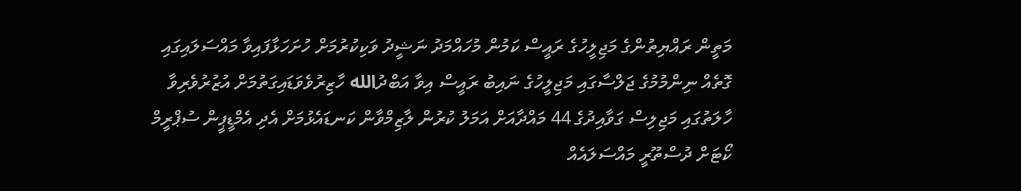މަތީން ރައްޔިތުންގެ މަޖިލީހުގެ ރައީސް ކަމުން މުހައްމަދު ނަޝީދު ވަކިކުރުމަށް ހުށަހަޅާފައިވާ މައްސަލައިގައި ގޮތެއް ނިންމުމުގެ ޖަލްސާގައި މަޖިލީހުގެ ނައިބު ރައީސް އިވާ އަބްދުالله ހާޒިރުވެވަޑައިގަތުމަށް އުޒުރުވެރިވާ ހާލަތުގައި މަޖިލިސް ގަވާއިދުގެ 44 މައްދާއަށް އަމަލު ކުރުން ލާޒިމްވާން ކަނޑައެޅުމަށް އެދި އެމްޑީޕީން ސުޕްރީމް ކޯޓަށް ދުސްތޫރީ މައްސަލައެއް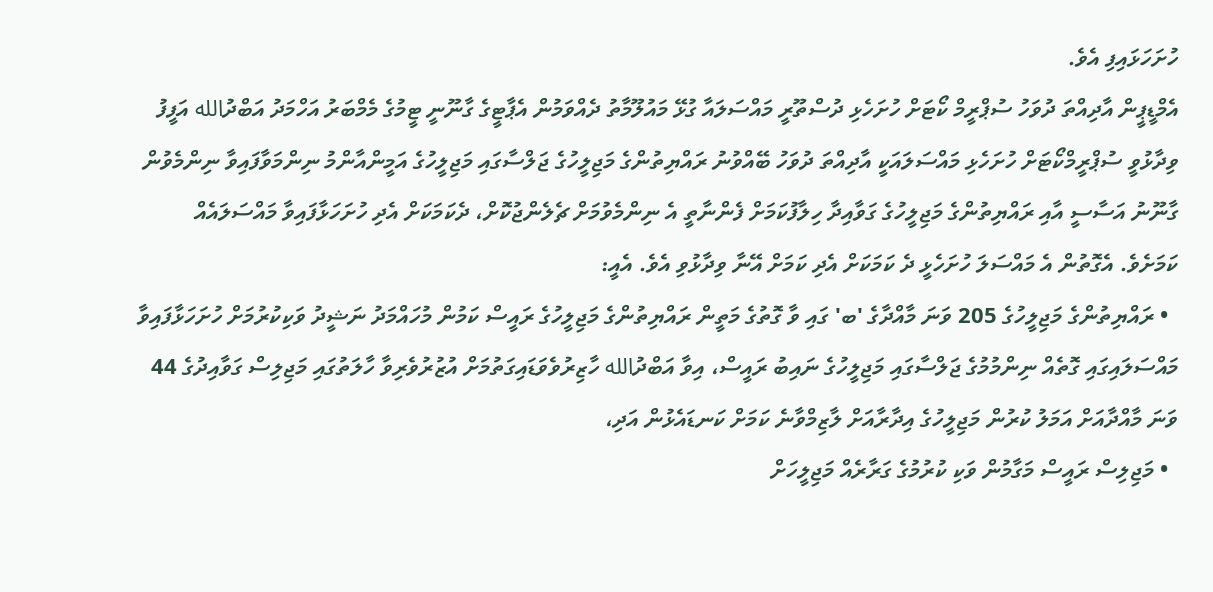ހުށަހަޅައިފި އެވެ.
އެމްޑީޕީން އާދިއްތަ ދުވަހު ސުޕްރީމް ކޯޓަށް ހުށަހެޅި ދުސްތޫރީ މައްސަލައާ ގުޅޭ މައުލޫމާތު ދެއްވަމުން އެޕާޓީގެ ގާނޫނީ ޓީމުގެ މެމްބަރު އަހްމަދު އަބްދުالله އަފީފު ވިދާޅުވީ ސުޕްރީމްކޯޓަށް ހުށަހެޅި މައްސަލައަކީ އާދިއްތަ ދުވަހު ބޭއްވުނު ރައްޔިތުންގެ މަޖިލީހުގެ ޖަލްސާގައި މަޖިލީހުގެ އަމީންއާންމު ނިންމަވާފައިވާ ނިންމެވުން ގާނޫނު އަސާސީ އާއި ރައްޔިތުންގެ މަޖިލީހުގެ ގަވާއިދާ ހިލާފުކަމަށް ފެންނާތީ އެ ނިންމެވުމަށް ޗެލެންޖުކޮށް، ދެކަމަކަށް އެދި ހުށަހަޅާފައިވާ މައްސަލައެއް ކަމަށެވެ. އެގޮތުން އެ މައްސަލަ ހުށަހެޅީ ދެ ކަމަކަށް އެދި ކަމަށް އޭނާ ވިދާޅުވި އެވެ. އެއީ:
  • ރައްޔިތުންގެ މަޖިލީހުގެ 205 ވަނަ މާއްދާގެ 'ބ' ގައި ވާ ގޮތުގެ މަތީން ރައްޔިތުންގެ މަޖިލީހުގެ ރައީސް ކަމުން މުހައްމަދު ނަޝީދު ވަކިކުރުމަށް ހުށަހަޅާފައިވާ މައްސަލައިގައި ގޮތެއް ނިންމުމުގެ ޖަލްސާގައި މަޖިލީހުގެ ނައިބު ރައީސް، އިވާ އަބްދުالله ހާޒިރުވެވަޑައިގަތުމަށް އުޒުރުވެރިވާ ހާލަތުގައި މަޖިލިސް ގަވާއިދުގެ 44 ވަނަ މާއްދާއަށް އަމަލު ކުރުން މަޖިލީހުގެ އިދާރާއަށް ލާޒިމްވާނެ ކަމަށް ކަނޑައެޅުން އަދި،
  • މަޖިލިސް ރައީސް މަގާމުން ވަކި ކުރުމުގެ ގަރާރެއް މަޖިލީހަށް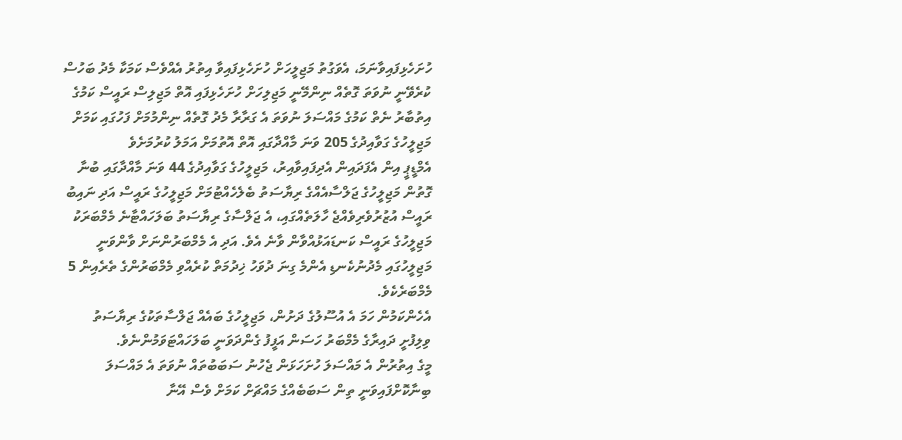ހުށަހެޅިފައިވާނަމަ، އެވަގުތު މަޖިލީހަށް ހުށަހެޅިފައިވާ އިތުރު އެއްވެސް ކަމަކާ މެދު ބަހުސް ކުރެވޭނީ ނުވަތަ ގޮތެއް ނިންމޭނީ މަޖިލިހަށް ހުށަހެޅިފައި އޮތް މަޖިލިސް ރައީސް ކަމުގެ އިތުބާރު ނެތް ކަމުގެ މައްސަލަ ނުވަތަ އެ ގަރާރާ މެދު ގޮތެއް ނިންމުމަށް ފަހުގައި ކަމަށް މަޖިލީހުގެ ގަވާއިދުގެ 205 ވަނަ މާއްދާގައި އޮތް އޮތުމަށް އަމަލު ކުރުމަށެވެ
އެމްޑީޕީ އިން އެފަދައިން އެދިފައިވާއިރު، މަޖިލީހުގެ ގަވާއިދުގެ 44 ވަނަ މާއްދާގައި ބުނާ ގޮތުން މަޖިލީހުގެ ޖަލްސާއެއްގެ ރިޔާސަތު ބެލެހެއްޓުމަށް މަޖިލީހުގެ ރައީސް އަދި ނައިބު ރައީސް އުޒުރުވެރިވެއްޖެ ހާލަތެއްގައި، އެ ޖަލްސާގެ ރިޔާސަތު ބަލަހައްޓާނެ މެމްބަރަކު މަޖިލީހުގެ ރައީސް ކަނޑައަޅުއްވާން ވާނެ އެވެ. އަދި އެ މެމްބަރުންނަށް ވާންވަނީ މަޖިލީހުގައި މެދުނުކެނޑި އެންމެ ގިނަ ދުވަހު ޚިދުމަތް ކުރެއްވި މެމްބަރުންގެ ތެރެއިން 5 މެމްބަރެކެވެ.
އެހެންކަމުން ހަމަ އެ އުސޫލުގެ ދަށުން، މަޖިލީހުގެ ބައެއް ޖަލްސާތަކުގެ ރިޔާސަތު ވިލިފުށީ ދައިރާގެ މެމްބަރު ހަސަން އަފީފު ގެންދަވަނީ ބަލަހައްޓަވަމުންނެވެ.
މީގެ އިތުރުން އެ މައްސަލަ ހުށަހަޅަން ޖެހުނު ސަބަބުތައް ނުވަތަ އެ މައްސަލަ ބިނާކޮށްފައިވަނީ ތިން ސަބަބެއްގެ މައްޗަށް ކަމަށް ވެސް އޭނާ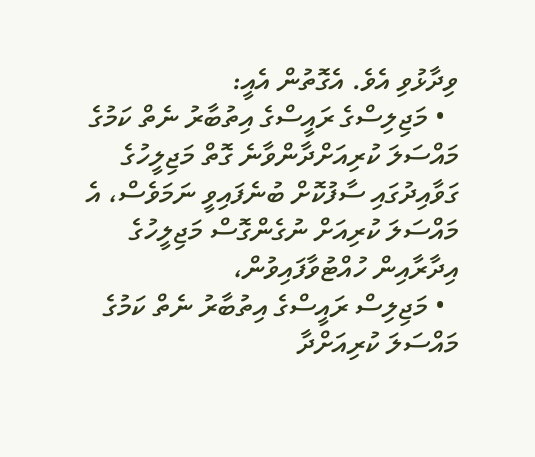ވިދާޅުވި އެވެ. އެގޮތުން އެއީ:
  • މަޖިލިސްގެ ރައީސްގެ އިތުބާރު ނެތް ކަމުގެ މައްސަލަ ކުރިއަށްދާންވާނެ ގޮތް މަޖިލީހުގެ ގަވާއިދުގައި ސާފުކޮށް ބުނެފައިވީ ނަމަވެސް، އެ މައްސަލަ ކުރިއަށް ނުގެންގޮސް މަޖިލީހުގެ އިދާރާއިން ހުއްޓުވާފައިވުން،
  • މަޖިލިސް ރައީސްގެ އިތުބާރު ނެތް ކަމުގެ މައްސަލަ ކުރިއަށްދާ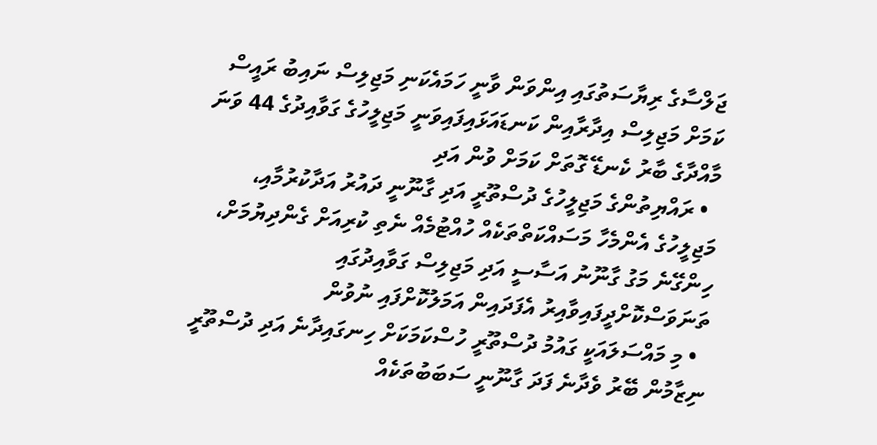ޖަލްސާގެ ރިޔާސަތުގައި އިންވަން ވާނީ ހަމައެކަނި މަޖިލިސް ނައިބު ރައީސް ކަމަށް މަޖިލިސް އިދާރާއިން ކަނޑައަޅައިފައިވަނީ މަޖިލީހުގެ ގަވާއިދުގެ 44 ވަނަ މާއްދާގެ ބާރު ކެނޑޭ ގޮތަށް ކަމަށް ވުން އަދި
  • ރައްޔިތުންގެ މަޖިލީހުގެ ދުސްތޫރީ އަދި ގާނޫނީ ދައުރު އަދާކުރުމާއި، މަޖިލީހުގެ އެންމެހާ މަސައްކަތްތަކެއް ހުއްޓުމެއް ނެތި ކުރިއަށް ގެންދިޔުމަށް، ހިންގޭނެ މަގު ގާނޫނު އަސާސީ އަދި މަޖިލިސް ގަވާއިދުގައި ތަނަވަސްކޮށްދީފައިވާއިރު އެފަދައިން އަމަލުކޮށްފައި ނުވުން
  • މި މައްސަލައަކީ ގައުމު ދުސްތޫރީ ހުސްކަމަކަށް ހިނގައިދާނެ އަދި ދުސްތޫރީ ނިޒާމުން ބޭރު ވެދާނެ ފަދަ ގާނޫނީ ސަބަބުތަކެއް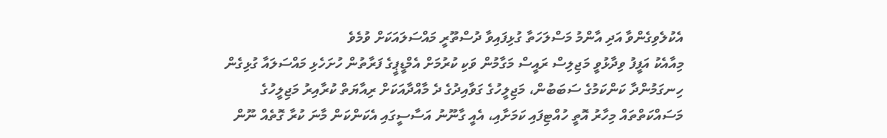އެކުލެވިގެންވާ އަދި އާންމު މަސްލަހަތާ ގުޅިފައިވާ ދުސްތޫރީ މައްސަލައަކަށް ވުމެވެ
މިއާއެކު އަފީފު ވިދާޅުވީ މަޖިލިސް ރައީސް މަގާމުން ވަކި ކުރުމަށް އެމްޑީޕީގެ ފަރާތުން ހުށަހެޅި މައްސަލައާ ގުޅިގެން ހިނގަމުންދާ ކަންކަމުގެ ސަބަބުން، މަޖިލީހުގެ ގަވާއިދުގެ ދެ މާއްދާއަކަށް ރިއާޔަތް ކުރާއިރު މަޖިލީހުގެ މަސައްކަތްތައް މިހާރު އޮތީ ހުއްޓިފައި ކަމަށާއި، އެއީ ގާނޫނު އަސާސީގައި އެކަންކަން މާނަ ކުރާ ގޮތެއް ނޫން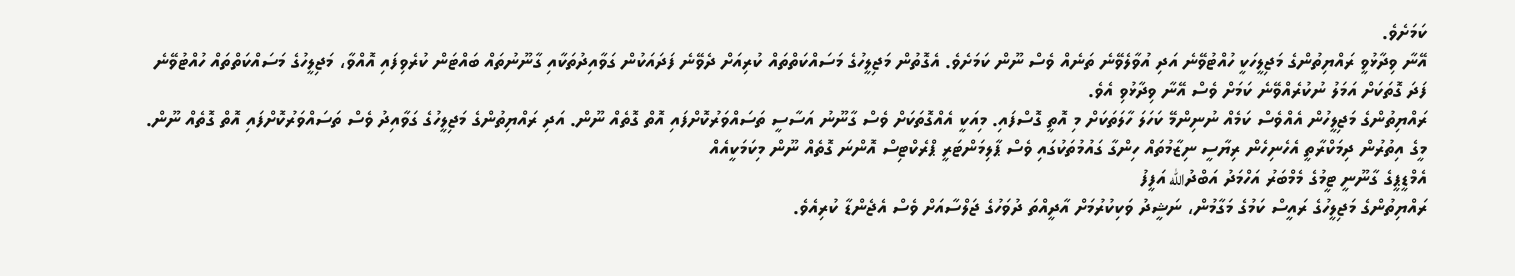ކަމަށެވެ.
އޭނާ ވިދާޅުވީ ރައްޔިތުންގެ މަޖިލީހަކީ ހުއްޓުވޭނެ އަދި އުވާލެވޭނެ ތަނެއް ވެސް ނޫން ކަމަށެވެ. އެގޮތުން މަޖިލީހުގެ މަސައްކަތްތައް ކުރިއަށް ދެވޭނެ ފަދައަކުން ގަވާއިދުތަކާއި ގާނޫނުތައް ބައްޓަން ކުރެވިފައި އޮއްވާ، މަޖިލީހުގެ މަސައްކަތްތައް ހުއްޓުވޭނެ ފަދަ ގޮތަކަށް އަމަލު ނުކުރެއްވޭނެ ކަމަށް ވެސް އޭނާ ވިދާޅުވި އެވެ.
ރައްޔިތުންގެ މަޖިލީހުން އެއްވެސް ކަމެއް ނުނިންމޭ ކަހަލަ ހާލަތަކަށް މި އޮތީ ގޮސްފައި. މިއަކީ އެއްގޮތަކަށް ވެސް ގާނޫނު އަސާސީ ތަސައްވަރުކޮށްފައި އޮތް ގޮތެއް ނޫން. އަދި ރައްޔިތުންގެ މަޖިލީހުގެ ގަވާއިދު ވެސް ތަސައްވަރުކޮށްފައި އޮތް ގޮތެއް ނޫން. މީގެ އިތުރުން ދިމަކްރާތީ އެހެނިހެން ރިޔާސީ ނިޒާމުތައް ހިންގާ ގައުމުތަކުގައި ވެސް ޕާލިމަންޓަރީ ޕްރެކްޓިސް އޮންނަ ގޮތެއް ނޫން މިކަމަކީއެއް
އެމްޑީޕީގެ ގާނޫނީ ޓީމުގެ މެމްބަރު އަހްމަދު އަބްދުالله އަފީފު
ރައްޔިތުންގެ މަޖިލީހުގެ ރައީސް ކަމުގެ މަގާމުން، ނަޝީދު ވަކިކުރުމަށް އާދީއްތަ ދުވަހުގެ ޖަލްސާއަށް ވެސް އެޖެންޑާ ކުރިއެވެ.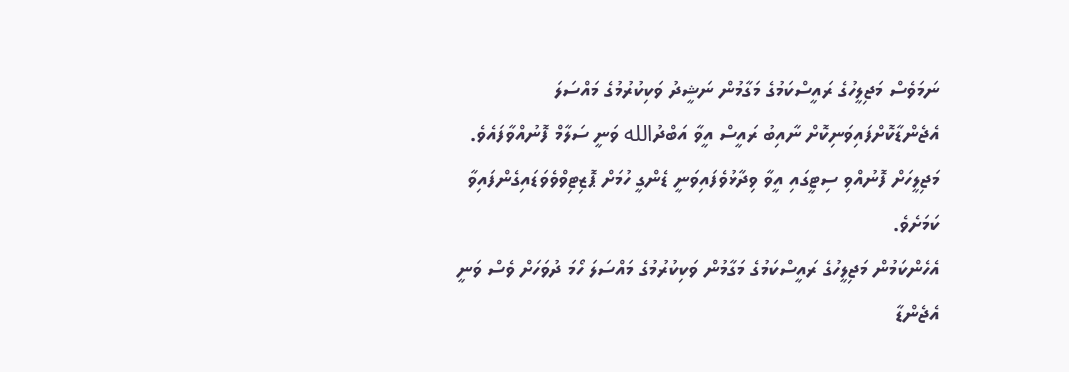ނަމަވެސް މަޖިލީހުގެ ރައީސްކަމުގެ މަގާމުން ނަޝީދު ވަކިކުރުމުގެ މައްސަލަ އެޖެންޑާކޮށްފައިވަނިކޮށް ނާއިބު ރައީސް އީވާ އަބްދުالله ވަނީ ސަލާމް ފޮނުއްވާފައެވެ. މަޖިލީހަށް ފޮނުއްވި ސިޓީގައި އީވާ ވިދާޅުވެފައިވަނީ ޑެންގީ ހުމަށް ޕޮޒިޓިވްވެވަޑައިގެންފައިވާ ކަމަށެވެ.
އެހެންކަމުން މަޖިލީހުގެ ރައީސްކަމުގެ މަގާމުން ވަކިކުރުމުގެ މައްސަލަ ހޯމަ ދުވަހަށް ވެސް ވަނީ އެޖެންޑާ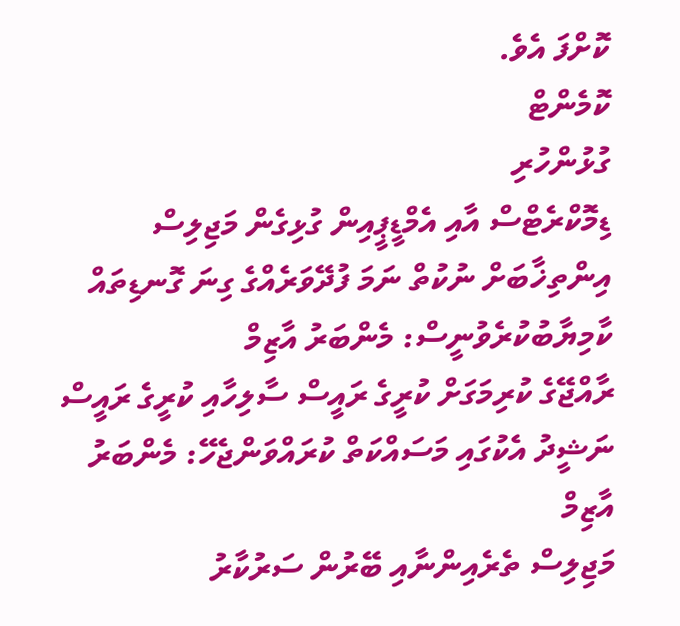ކޮށްފަ އެވެ.
ކޮމެންޓް
ގުޅުންހުރި
ޑިމޮކްރެޓްސް އާއި އެމްޑީޕީއިން ގުޅިގެން މަޖިލިސް އިންތިޚާބަށް ނުކުތް ނަމަ ފުދޭވަރެއްގެ ގިނަ ގޮނޑިތައް ކާމިޔާބުކުރެވުނީސް: މެންބަރު އާޒިމް
ރާއްޖޭގެ ކުރިމަގަށް ކުރީގެ ރައީސް ސާލިހާއި ކުރީގެ ރައީސް ނަޝީދު އެކުގައި މަސައްކަތް ކުރައްވަންޖެހޭ: މެންބަރު އާޒިމް
މަޖިލިސް ތެރެއިންނާއި ބޭރުން ސަރުކާރު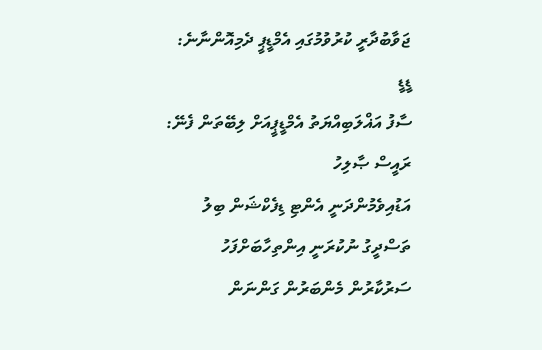ޖަވާބުދާރީ ކުރުވުމުގައި އެމްޑީޕީ ދެމިއޮންނާނެ: ޑީޑީ
ސާފު އަޣްލަބިއްޔަތު އެމްޑީޕީއަށް ލިބޭތަން ފެނޭ: ރައީސް ޞާލިހު
އަޑުއިވެމުންދަނީ އެންޓި ޑިފެކްޝަން ބިލު ތަސްދީގު ނުކުރަނީ އިންތިހާބަށްފަހު ސަރުކާރުން މެންބަރުން ގަންނަން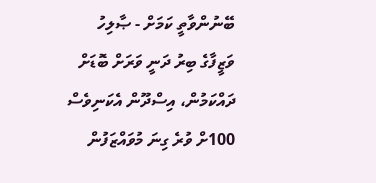ބޭނުންވާތީ ކަމަށް - ޞާލިހު
ވަޒީފާގެ ބިރު ދަނީ ވަރަށް ބޮޑަށް ދައްކަމުން، އިސްދޫން އެކަނިވެސް 100ށް ވުރެ ގިނަ މުވައްޒަފުން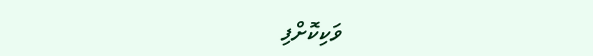ވަކިކޮށްފި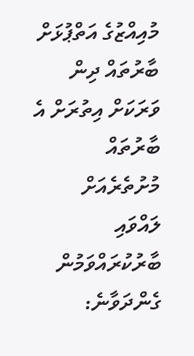މުއިއްޒުގެ އަތްޕުޅަށް ބާރުތައް ދިން ވަރަކަށް އިތުރަށް އެ ބާރުތައް މުށުތެރެއަށް ލައްވައި ބާރުކުރައްވަމުން ގެންދަވާނެ: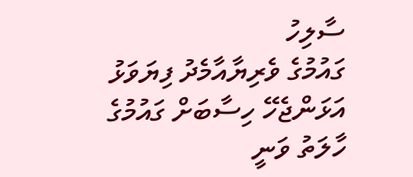ސާލިހު
ގައުމުގެ ވެރިޔާއާމެދު ފިޔަވަޅު އަޅަންޖެހޭ ހިސާބަށް ގައުމުގެ ހާލަތު ވަނީ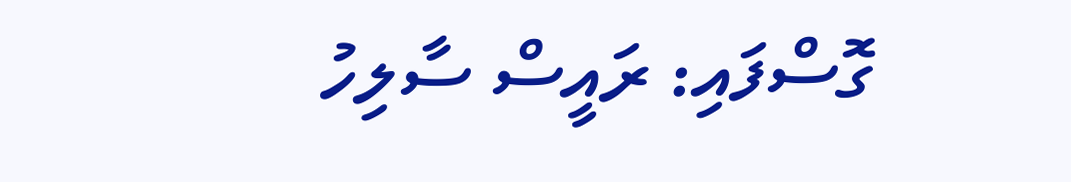ގޮސްފައި: ރައީސް ސާލިހު